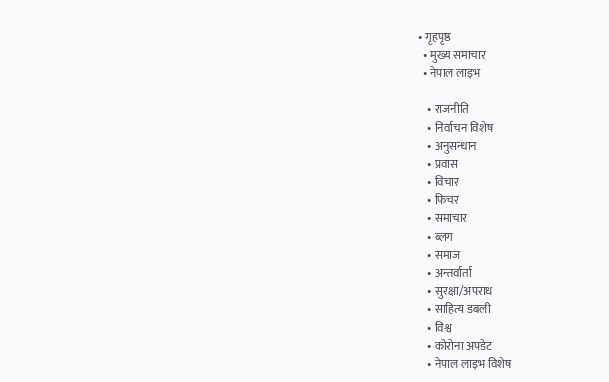• गृहपृष्ठ
  • मुख्य समाचार
  • नेपाल लाइभ

    • राजनीति
    • निर्वाचन विशेष
    • अनुसन्धान
    • प्रवास
    • विचार
    • फिचर
    • समाचार
    • ब्लग
    • समाज
    • अन्तर्वार्ता
    • सुरक्षा/अपराध
    • साहित्य डबली
    • विश्व
    • कोरोना अपडेट
    • नेपाल लाइभ विशेष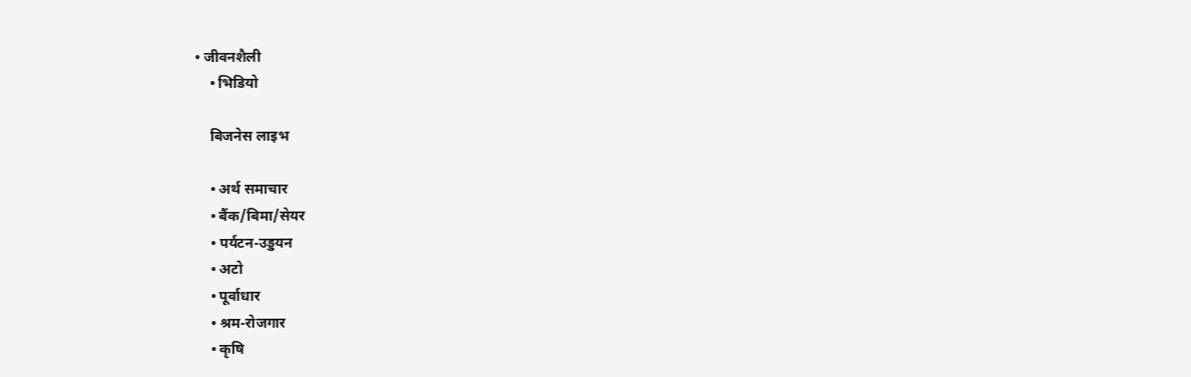• जीवनशैली
    • भिडियो

    बिजनेस लाइभ

    • अर्थ समाचार
    • बैंक/बिमा/सेयर
    • पर्यटन-उड्डयन
    • अटो
    • पूर्वाधार
    • श्रम-रोजगार
    • कृषि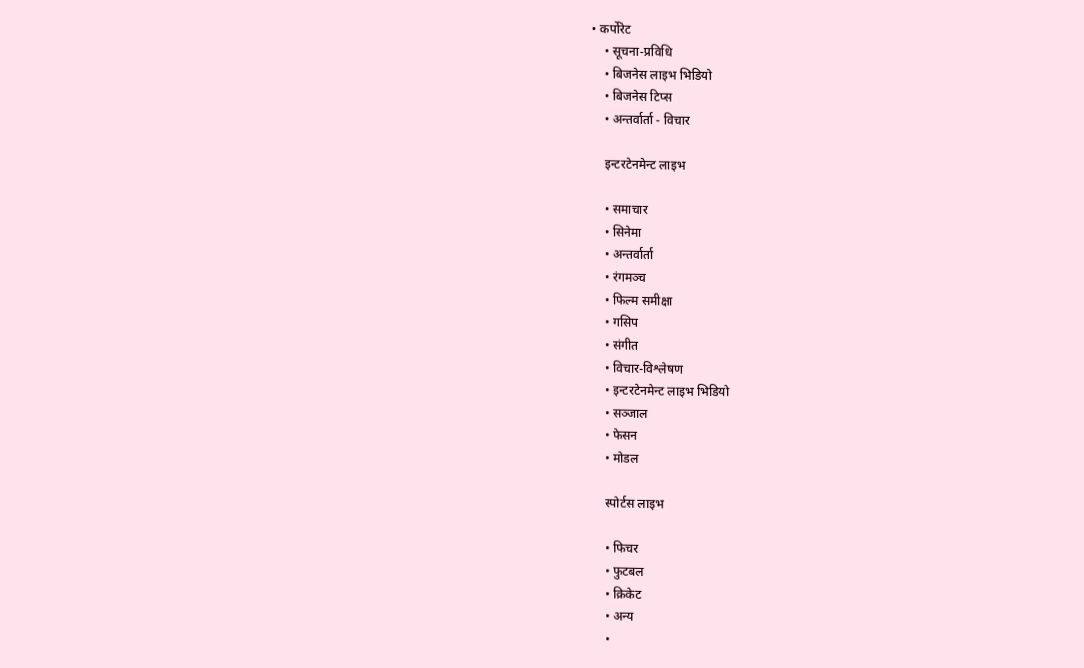• कर्पोरेट
    • सूचना-प्रविधि
    • बिजनेस लाइभ भिडियो
    • बिजनेस टिप्स
    • अन्तर्वार्ता - विचार

    इन्टरटेनमेन्ट लाइभ

    • समाचार
    • सिनेमा
    • अन्तर्वार्ता
    • रंगमञ्च
    • फिल्म समीक्षा
    • गसिप
    • संगीत
    • विचार-विश्लेषण
    • इन्टरटेनमेन्ट लाइभ भिडियो
    • सञ्जाल
    • फेसन
    • मोडल

    स्पोर्टस लाइभ

    • फिचर
    • फुटबल
    • क्रिकेट
    • अन्य
    •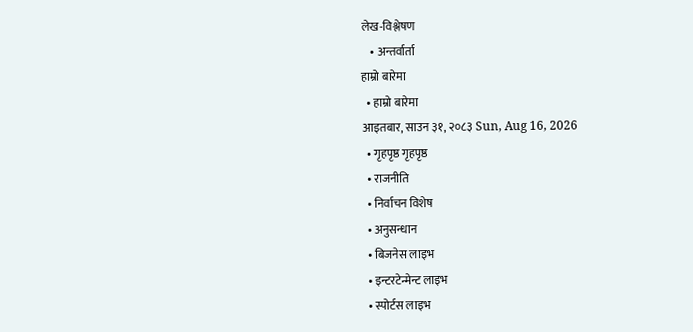लेख-विश्लेषण
    • अन्तर्वार्ता
हाम्रो बारेमा
  • हाम्रो बारेमा
आइतबार, साउन ३१, २०८३ Sun, Aug 16, 2026
  • गृहपृष्ठ गृहपृष्ठ
  • राजनीति
  • निर्वाचन विशेष
  • अनुसन्धान
  • बिजनेस लाइभ
  • इन्टरटेन्मेन्ट लाइभ
  • स्पोर्टस लाइभ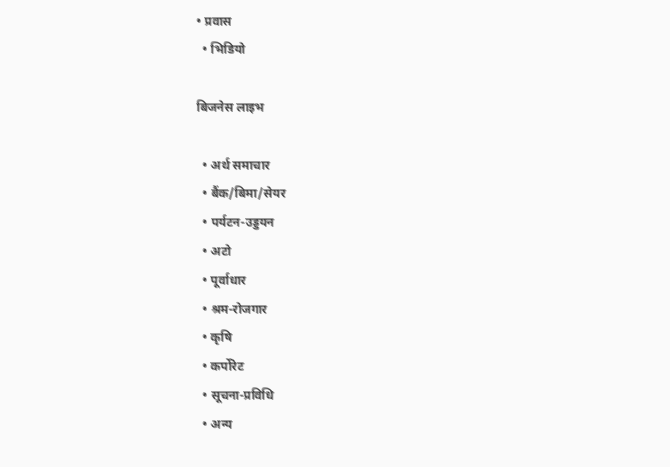• प्रवास
  • भिडियो

बिजनेस लाइभ

  • अर्थ समाचार
  • बैंक/बिमा/सेयर
  • पर्यटन-उड्डयन
  • अटो
  • पूर्वाधार
  • श्रम-रोजगार
  • कृषि
  • कर्पोरेट
  • सूचना-प्रविधि
  • अन्य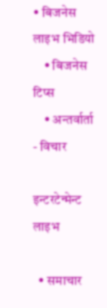• बिजनेस लाइभ भिडियो
    • बिजनेस टिप्स
    • अन्तर्वार्ता - विचार

इन्टरटेन्मेन्ट लाइभ

  • समाचार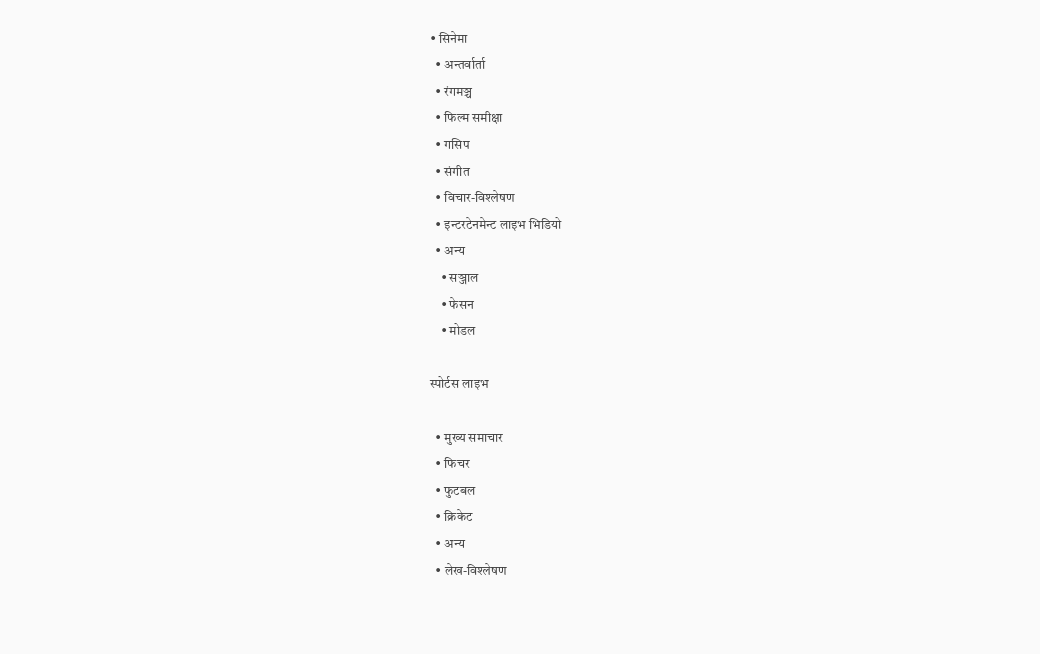• सिनेमा
  • अन्तर्वार्ता
  • रंगमञ्च
  • फिल्म समीक्षा
  • गसिप
  • संगीत
  • विचार-विश्लेषण
  • इन्टरटेनमेन्ट लाइभ भिडियो
  • अन्य
    • सञ्जाल
    • फेसन
    • मोडल

स्पोर्टस लाइभ

  • मुख्य समाचार
  • फिचर
  • फुटबल
  • क्रिकेट
  • अन्य
  • लेख-विश्लेषण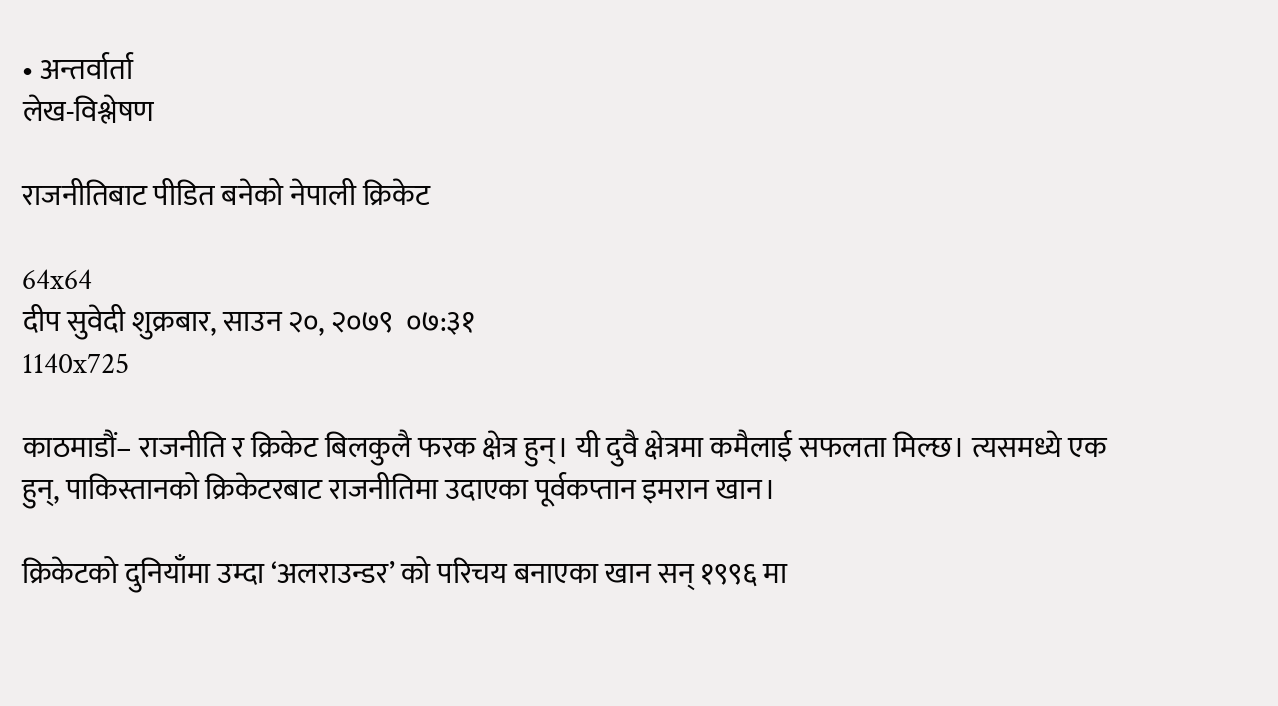• अन्तर्वार्ता
लेख-विश्लेषण

राजनीतिबाट पीडित बनेको नेपाली क्रिकेट

64x64
दीप सुवेदी शुक्रबार, साउन २०, २०७९  ०७:३१
1140x725

काठमाडौं– राजनीति र क्रिकेट बिलकुलै फरक क्षेत्र हुन्। यी दुवै क्षेत्रमा कमैलाई सफलता मिल्छ। त्यसमध्ये एक हुन्, पाकिस्तानको क्रिकेटरबाट राजनीतिमा उदाएका पूर्वकप्तान इमरान खान।

क्रिकेटको दुनियाँमा उम्दा ‘अलराउन्डर’ को परिचय बनाएका खान सन् १९९६ मा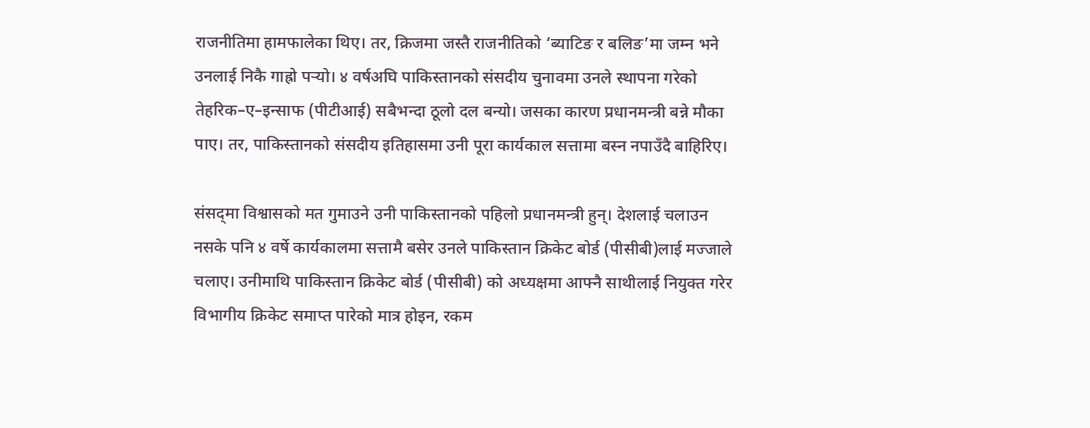राजनीतिमा हामफालेका थिए। तर, क्रिजमा जस्तै राजनीतिको ‘ब्याटिङ र बलिङ’मा जम्न भने उनलाई निकै गाह्रो पर्‍यो। ४ वर्षअघि पाकिस्तानको संसदीय चुनावमा उनले स्थापना गरेको तेहरिक–ए–इन्साफ (पीटीआई) सबैभन्दा ठूलो दल बन्यो। जसका कारण प्रधानमन्त्री बन्ने मौका पाए। तर, पाकिस्तानको संसदीय इतिहासमा उनी पूरा कार्यकाल सत्तामा बस्न नपाउँदै बाहिरिए।

संसद्‌मा विश्वासको मत गुमाउने उनी पाकिस्तानको पहिलो प्रधानमन्त्री हुन्। देशलाई चलाउन नसके पनि ४ वर्षे कार्यकालमा सत्तामै बसेर उनले पाकिस्तान क्रिकेट बोर्ड (पीसीबी)लाई मज्जाले चलाए। उनीमाथि पाकिस्तान क्रिकेट बोर्ड (पीसीबी) को अध्यक्षमा आफ्नै साथीलाई नियुक्त गरेर विभागीय क्रिकेट समाप्त पारेको मात्र होइन, रकम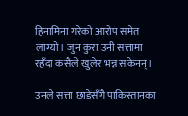हिनामिना गरेको आरोप समेत लाग्यो। जुन कुरा उनी सत्तामा रहँदा कसैले खुलेर भन्न सकेनन्।

उनले सत्ता छाडेसँगै पाकिस्तानका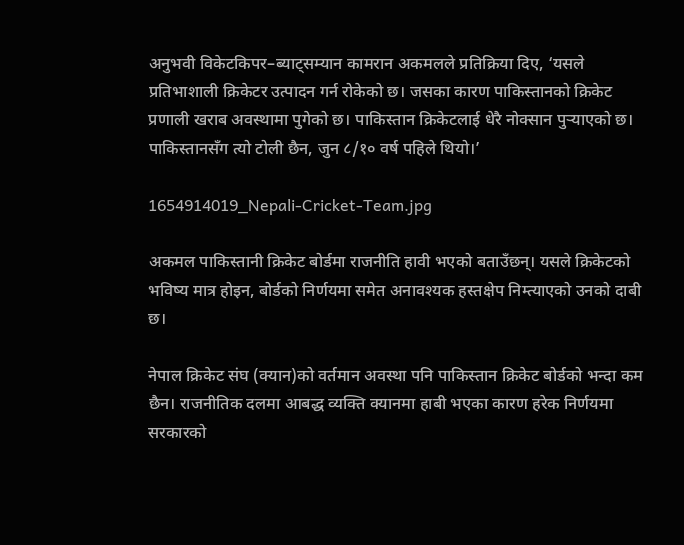अनुभवी विकेटकिपर–ब्याट्सम्यान कामरान अकमलले प्रतिक्रिया दिए, ‘यसले प्रतिभाशाली क्रिकेटर उत्पादन गर्न रोकेको छ। जसका कारण पाकिस्तानको क्रिकेट प्रणाली खराब अवस्थामा पुगेको छ। पाकिस्तान क्रिकेटलाई धेरै नोक्सान पुर्‍याएको छ। पाकिस्तानसँग त्यो टोली छैन, जुन ८/१० वर्ष पहिले थियो।’

1654914019_Nepali-Cricket-Team.jpg

अकमल पाकिस्तानी क्रिकेट बोर्डमा राजनीति हावी भएको बताउँछन्। यसले क्रिकेटको भविष्य मात्र होइन, बोर्डको निर्णयमा समेत अनावश्यक हस्तक्षेप निम्त्याएको उनको दाबी छ।

नेपाल क्रिकेट संघ (क्यान)को वर्तमान अवस्था पनि पाकिस्तान क्रिकेट बोर्डको भन्दा कम छैन। राजनीतिक दलमा आबद्ध व्यक्ति क्यानमा हाबी भएका कारण हरेक निर्णयमा सरकारको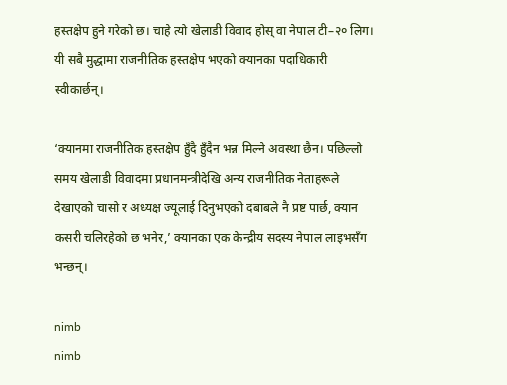हस्तक्षेप हुने गरेको छ। चाहे त्यो खेलाडी विवाद होस् वा नेपाल टी–२० लिग। यी सबै मुद्धामा राजनीतिक हस्तक्षेप भएको क्यानका पदाधिकारी स्वीकार्छन्।

‘क्यानमा राजनीतिक हस्तक्षेप हुँदै हुँदैन भन्न मिल्ने अवस्था छैन। पछिल्लो समय खेलाडी विवादमा प्रधानमन्त्रीदेखि अन्य राजनीतिक नेताहरूले देखाएको चासो र अध्यक्ष ज्यूलाई दिनुभएको दबाबले नै प्रष्ट पार्छ, क्यान कसरी चलिरहेको छ भनेर,’ क्यानका एक केन्द्रीय सदस्य नेपाल लाइभसँग भन्छन्।

nimb
nimb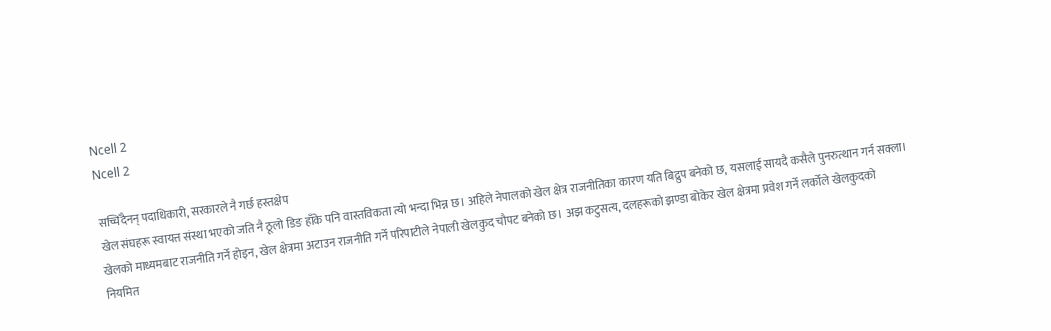Ncell 2
Ncell 2

सच्चिँदैनन् पदाधिकारी, सरकारले नै गर्छ हस्तक्षेप
खेल संघहरू स्वायत्त संस्था भएको जति नै ठूलो डिङ हाँके पनि वास्तविकता त्यो भन्दा भिन्न छ। अहिले नेपालको खेल क्षेत्र राजनीतिका कारण यति बिद्रुप बनेको छ, यसलाई सायदै कसैले पुनरुत्थान गर्न सक्ला। खेलको माध्यमबाट राजनीति गर्ने होइन, खेल क्षेत्रमा अटाउन राजनीति गर्ने परिपाटीले नेपाली खेलकुद चौपट बनेको छ। अझ कटुसत्य, दलहरूको झण्डा बोकेर खेल क्षेत्रमा प्रवेश गर्ने लर्कोले खेलकुदको नियमित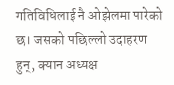गतिविधिलाई नै ओझेलमा पारेको छ। जसको पछिल्लो उदाहरण हुन्, क्यान अध्यक्ष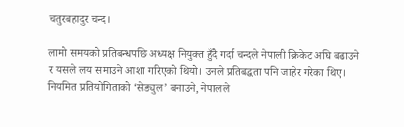चतुरबहादुर चन्द।

लामो समयको प्रतिबन्धपछि अध्यक्ष नियुक्त हुँदै गर्दा चन्दले नेपाली क्रिकेट अघि बढाउने र यसले लय समाउने आशा गरिएको थियो। उनले प्रतिबद्धता पनि जाहेर गरेका थिए। नियमित प्रतियोगिताको ‘सेड्युल’ बनाउने, नेपालले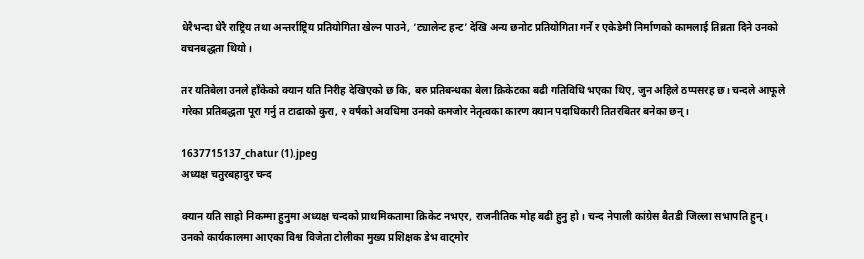धेरैभन्दा धेरै राष्ट्रिय तथा अन्तर्राष्ट्रिय प्रतियोगिता खेल्न पाउने, ‘ट्यालेन्ट हन्ट’ देखि अन्य छनोट प्रतियोगिता गर्ने र एकेडेमी निर्माणको कामलाई तिब्रता दिने उनको वचनबद्धता थियो।

तर यतिबेला उनले हाँकेको क्यान यति निरीह देखिएको छ कि, बरु प्रतिबन्धका बेला क्रिकेटका बढी गतिविधि भएका थिए, जुन अहिले ठप्पसरह छ। चन्दले आफूले गरेका प्रतिबद्धता पूरा गर्नु त टाढाको कुरा, २ वर्षको अवधिमा उनको कमजोर नेतृत्वका कारण क्यान पदाधिकारी तितरबितर बनेका छन्।

1637715137_chatur (1).jpeg
अध्यक्ष चतुरबहादुर चन्द

क्यान यति साह्रो निकम्मा हुनुमा अध्यक्ष चन्दको प्राथमिकतामा क्रिकेट नभएर, राजनीतिक मोह बढी हुनु हो। चन्द नेपाली कांग्रेस बैतडी जिल्ला सभापति हुन्। उनको कार्यकालमा आएका विश्व विजेता टोलीका मुख्य प्रशिक्षक डेभ वाट्मोर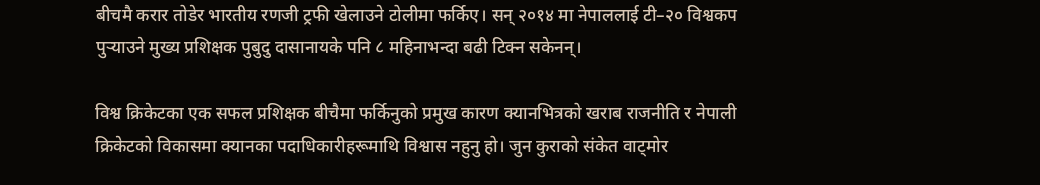बीचमै करार तोडेर भारतीय रणजी ट्रफी खेलाउने टोलीमा फर्किए। सन् २०१४ मा नेपाललाई टी–२० विश्वकप पुर्‍याउने मुख्य प्रशिक्षक पुबुदु दासानायके पनि ८ महिनाभन्दा बढी टिक्न सकेनन्।

विश्व क्रिकेटका एक सफल प्रशिक्षक बीचैमा फर्किनुको प्रमुख कारण क्यानभित्रको खराब राजनीति र नेपाली क्रिकेटको विकासमा क्यानका पदाधिकारीहरूमाथि विश्वास नहुनु हो। जुन कुराको संकेत वाट्मोर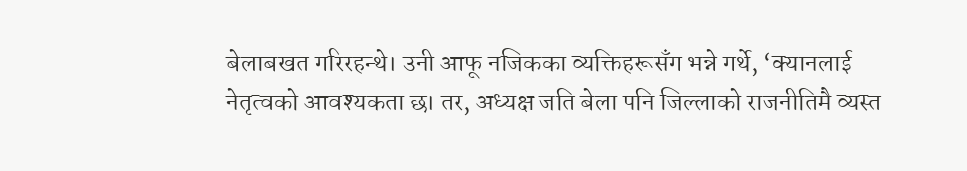बेलाबखत गरिरहन्थे। उनी आफू नजिकका व्यक्तिहरूसँग भन्ने गर्थे, ‘क्यानलाई नेतृत्वको आवश्यकता छ। तर, अध्यक्ष जति बेला पनि जिल्लाको राजनीतिमै व्यस्त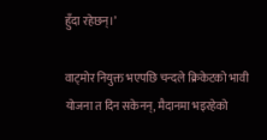हुँदा रहेछन्।’

वाट्मोर नियुक्त भएपछि चन्दले क्रिकेटको भावी योजना त दिन सकेनन्, मैदानमा भइरहेको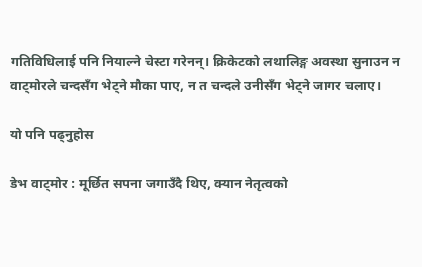गतिविधिलाई पनि नियाल्ने चेस्टा गरेनन्। क्रिकेटको लथालिङ्ग अवस्था सुनाउन न वाट्मोरले चन्दसँग भेट्ने मौका पाए, न त चन्दले उनीसँग भेट्ने जागर चलाए।

यो पनि पढ्नुहोस

डेभ वाट्मोर : मूर्छित सपना जगाउँदै थिए, क्यान नेतृत्वको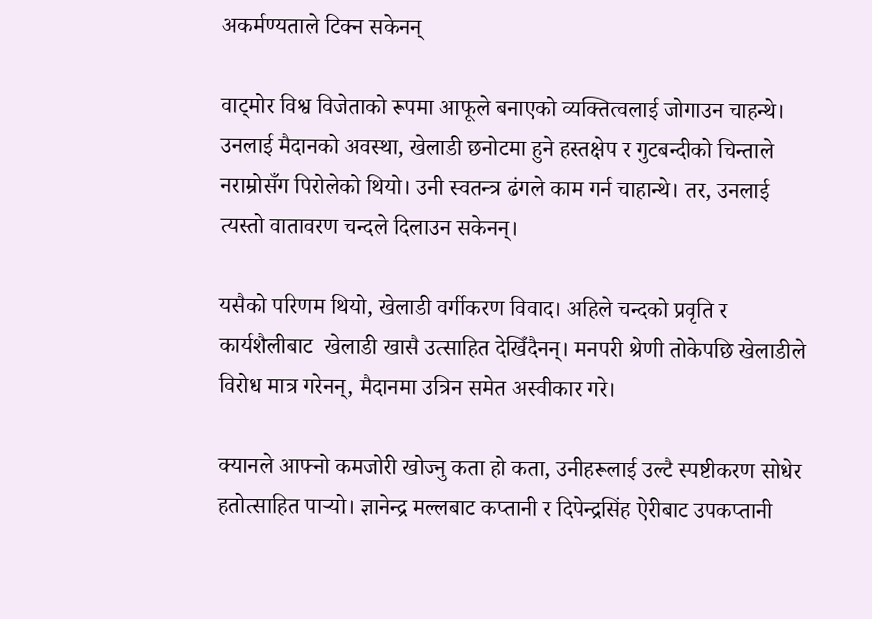अकर्मण्यताले टिक्न सकेनन्

वाट्मोर विश्व विजेताको रूपमा आफूले बनाएको व्यक्तित्वलाई जोगाउन चाहन्थे। उनलाई मैदानको अवस्था, खेलाडी छनोटमा हुने हस्तक्षेप र गुटबन्दीको चिन्ताले नराम्रोसँग पिरोलेको थियो। उनी स्वतन्त्र ढंगले काम गर्न चाहान्थे। तर, उनलाई त्यस्तो वातावरण चन्दले दिलाउन सकेनन्।

यसैको परिणम थियो, खेलाडी वर्गीकरण विवाद। अहिले चन्दको प्रवृति र कार्यशैलीबाट  खेलाडी खासै उत्साहित देखिँदैनन्। मनपरी श्रेणी तोकेपछि खेलाडीले विरोध मात्र गरेनन्, मैदानमा उत्रिन समेत अस्वीकार गरे।

क्यानले आफ्नो कमजोरी खोज्नु कता हो कता, उनीहरूलाई उल्टै स्पष्टीकरण सोधेर हतोत्साहित पार्‍यो। ज्ञानेन्द्र मल्लबाट कप्तानी र दिपेन्द्रसिंह ऐरीबाट उपकप्तानी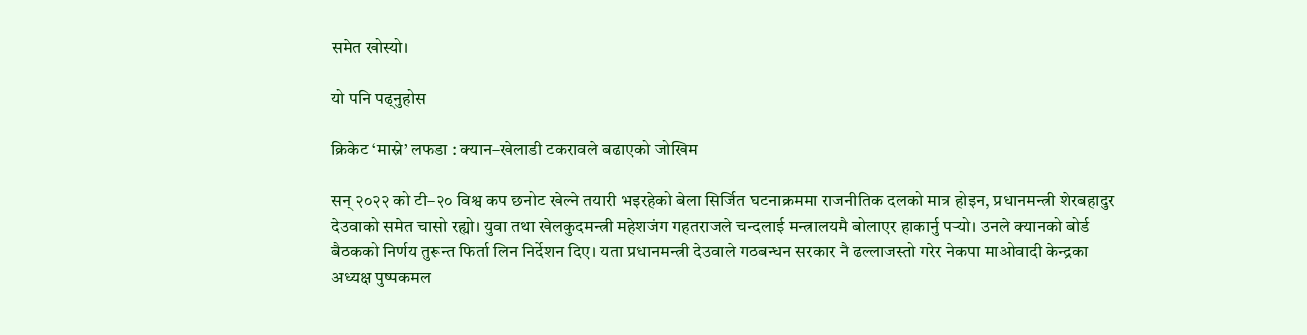समेत खोस्यो।

यो पनि पढ्नुहोस

क्रिकेट ‘मास्ने’ लफडा : क्यान–खेलाडी टकरावले बढाएको जोखिम

सन् २०२२ को टी–२० विश्व कप छनोट खेल्ने तयारी भइरहेको बेला सिर्जित घटनाक्रममा राजनीतिक दलको मात्र होइन, प्रधानमन्त्री शेरबहादुर देउवाको समेत चासो रह्यो। युवा तथा खेलकुदमन्त्री महेशजंग गहतराजले चन्दलाई मन्त्रालयमै बोलाएर हाकार्नु पर्‍यो। उनले क्यानको बोर्ड बैठकको निर्णय तुरून्त फिर्ता लिन निर्देशन दिए। यता प्रधानमन्त्री देउवाले गठबन्धन सरकार नै ढल्लाजस्तो गरेर नेकपा माओवादी केन्द्रका अध्यक्ष पुष्पकमल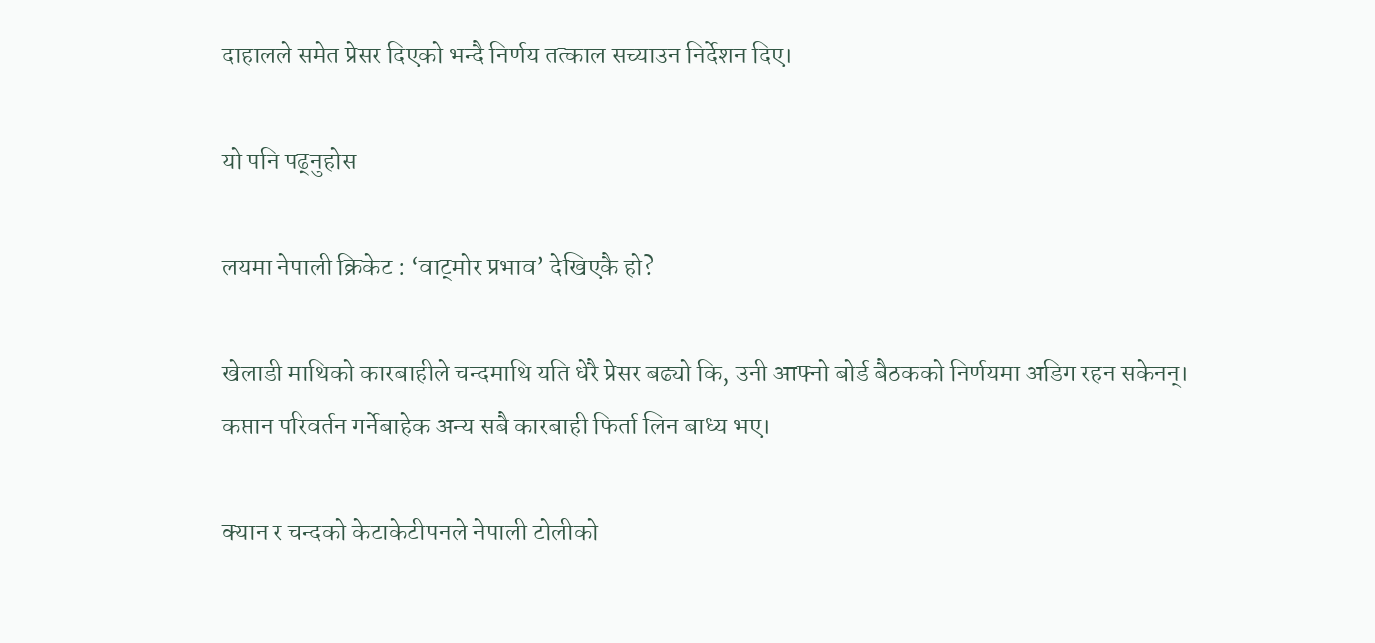दाहालले समेत प्रेसर दिएको भन्दै निर्णय तत्काल सच्याउन निर्देशन दिए।

यो पनि पढ्नुहोस

लयमा नेपाली क्रिकेट : ‘वाट्मोर प्रभाव’ देखिएकै हो?

खेलाडी माथिको कारबाहीले चन्दमाथि यति धेरै प्रेसर बढ्यो कि, उनी आफ्नो बोर्ड बैठकको निर्णयमा अडिग रहन सकेनन्। कप्तान परिवर्तन गर्नेबाहेक अन्य सबै कारबाही फिर्ता लिन बाध्य भए।

क्यान र चन्दको केटाकेटीपनले नेपाली टोलीको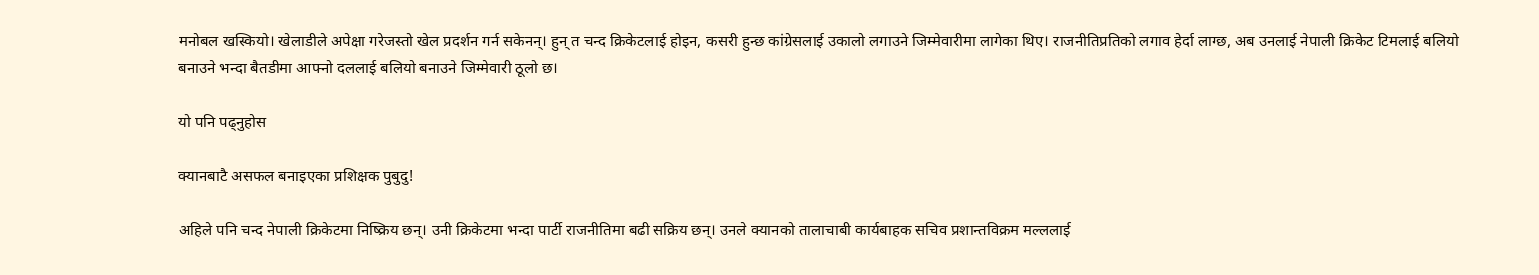मनोबल खस्कियो। खेलाडीले अपेक्षा गरेजस्तो खेल प्रदर्शन गर्न सकेनन्। हुन् त चन्द क्रिकेटलाई होइन, कसरी हुन्छ कांग्रेसलाई उकालो लगाउने जिम्मेवारीमा लागेका थिए। राजनीतिप्रतिको लगाव हेर्दा लाग्छ, अब उनलाई नेपाली क्रिकेट टिमलाई बलियो बनाउने भन्दा बैतडीमा आफ्नो दललाई बलियो बनाउने जिम्मेवारी ठूलो छ।

यो पनि पढ्नुहोस

क्यानबाटै असफल बनाइएका प्रशिक्षक पुबुदु!

अहिले पनि चन्द नेपाली क्रिकेटमा निष्क्रिय छन्। उनी क्रिकेटमा भन्दा पार्टी राजनीतिमा बढी सक्रिय छन्। उनले क्यानको तालाचाबी कार्यबाहक सचिव प्रशान्तविक्रम मल्ललाई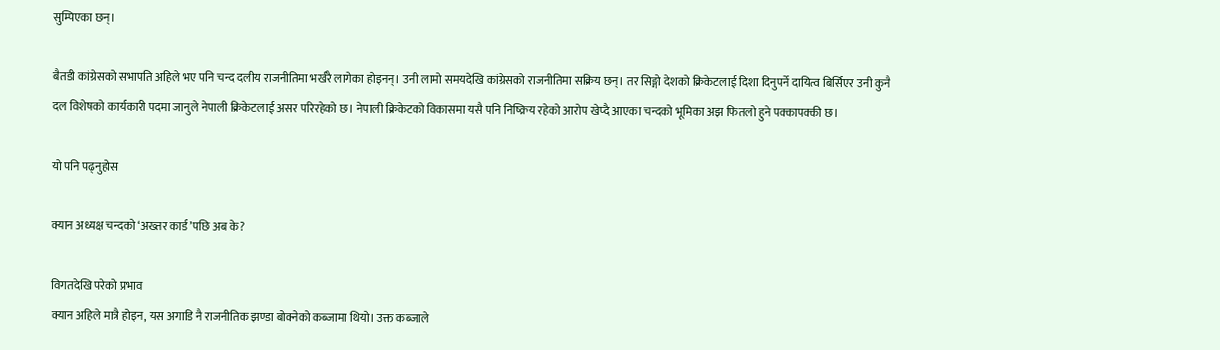सुम्पिएका छन्।

बैतडी कांग्रेसको सभापति अहिले भए पनि चन्द दलीय राजनीतिमा भर्खरै लागेका होइनन्। उनी लामो समयदेखि कांग्रेसको राजनीतिमा सक्रिय छन्। तर सिङ्गो देशको क्रिकेटलाई दिशा दिनुपर्ने दायित्व बिर्सिएर उनी कुनै दल विशेषको कार्यकारी पदमा जानुले नेपाली क्रिकेटलाई असर परिरहेको छ। नेपाली क्रिकेटको विकासमा यसै पनि निष्क्रिय रहेको आरोप खेप्दै आएका चन्दको भूमिका अझ फितलो हुने पक्कापक्की छ।

यो पनि पढ्नुहोस

क्यान अध्यक्ष चन्दको ‘अख्तर कार्ड’पछि अब के?

विगतदेखि परेको प्रभाव
क्यान अहिले मात्रै होइन, यस अगाडि नै राजनीतिक झण्डा बोक्नेको कब्जामा थियो। उक्त कब्जाले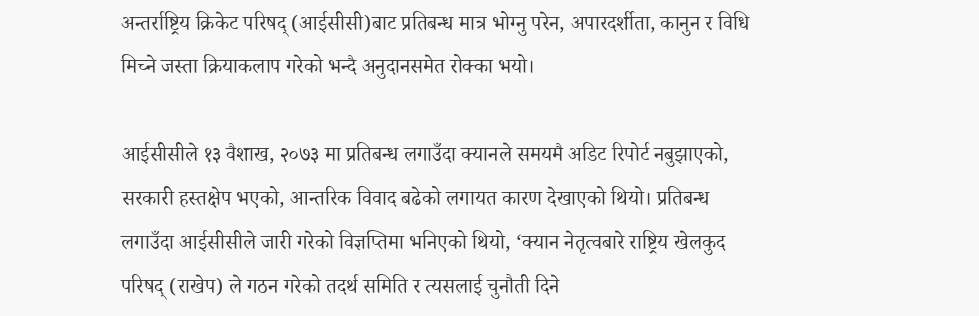अन्तर्राष्ट्रिय क्रिकेट परिषद् (आईसीसी)बाट प्रतिबन्ध मात्र भोग्नु परेन, अपारदर्शीता, कानुन र विधि मिच्ने जस्ता क्रियाकलाप गरेको भन्दै अनुदानसमेत रोक्का भयो।

आईसीसीले १३ वैशाख, २०७३ मा प्रतिबन्ध लगाउँदा क्यानले समयमै अडिट रिपोर्ट नबुझाएको, सरकारी हस्तक्षेप भएको, आन्तरिक विवाद बढेको लगायत कारण देखाएको थियो। प्रतिबन्ध लगाउँदा आईसीसीले जारी गरेको विज्ञप्तिमा भनिएको थियो, ‘क्यान नेतृत्वबारे राष्ट्रिय खेलकुद परिषद् (राखेप) ले गठन गरेको तदर्थ समिति र त्यसलाई चुनौती दिने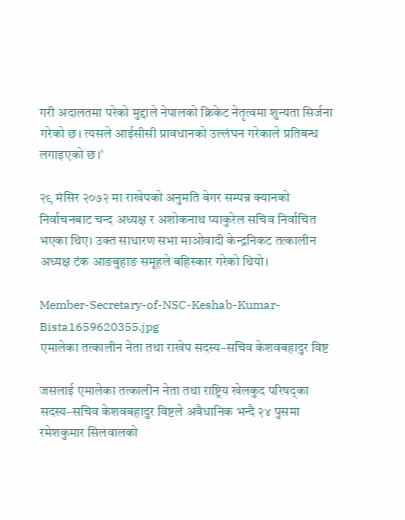गरी अदालतमा परेको मुद्दाले नेपालको क्रिकेट नेतृत्वमा शुन्यता सिर्जना गरेको छ। त्यसले आईसीसी प्रावधानको उल्लंघन गरेकाले प्रतिबन्ध लगाइएको छ।’

२९ मंसिर २०७२ मा राखेपको अनुमति बेगर सम्पन्न क्यानको निर्वाचनबाट चन्द अध्यक्ष र अशोकनाथ प्याकुरेल सचिव निर्वाचित भएका थिए। उक्त साधारण सभा माओवादी केन्द्रनिकट तत्कालीन अध्यक्ष टंक आङबुहाङ समूहले बहिस्कार गरेको थियो।

Member-Secretary-of-NSC-Keshab-Kumar-Bista1659620355.jpg
एमालेका तत्कालीन नेता तथा राखेप सदस्य–सचिव केशवबहादुर विष्ट

जसलाई एमालेका तत्कालीन नेता तथा राष्ट्रिय खेलकुद परिषद्का सदस्य–सचिव केशवबहादुर विष्टले अवैधानिक भन्दै २४ पुसमा रमेशकुमार सिलवालको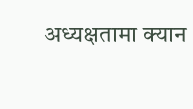अध्यक्षतामा क्यान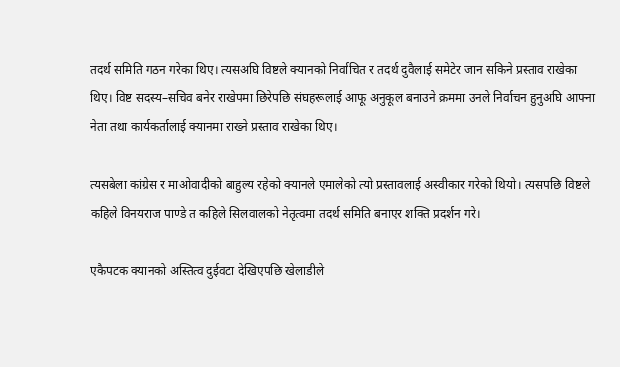तदर्थ समिति गठन गरेका थिए। त्यसअघि विष्टले क्यानको निर्वाचित र तदर्थ दुवैलाई समेटेर जान सकिने प्रस्ताव राखेका थिए। विष्ट सदस्य–सचिव बनेर राखेपमा छिरेपछि संघहरूलाई आफू अनुकूल बनाउने क्रममा उनले निर्वाचन हुनुअघि आफ्ना नेता तथा कार्यकर्तालाई क्यानमा राख्ने प्रस्ताव राखेका थिए।

त्यसबेला कांग्रेस र माओवादीको बाहुल्य रहेको क्यानले एमालेको त्यो प्रस्तावलाई अस्वीकार गरेको थियो। त्यसपछि विष्टले कहिले विनयराज पाण्डे त कहिले सिलवालको नेतृत्वमा तदर्थ समिति बनाएर शक्ति प्रदर्शन गरे।

एकैपटक क्यानको अस्तित्व दुईवटा देखिएपछि खेलाडीले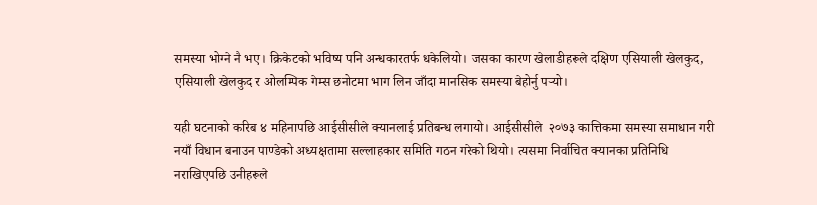समस्या भोग्ने नै भए। क्रिकेटको भविष्य पनि अन्धकारतर्फ धकेलियो। जसका कारण खेलाडीहरूले दक्षिण एसियाली खेलकुद, एसियाली खेलकुद र ओलम्पिक गेम्स छनोटमा भाग लिन जाँदा मानसिक समस्या बेहोर्नु पर्‍यो।

यही घटनाको करिब ४ महिनापछि आईसीसीले क्यानलाई प्रतिबन्ध लगायो। आईसीसीले  २०७३ कात्तिकमा समस्या समाधान गरी नयाँ विधान बनाउन पाण्डेको अध्यक्षतामा सल्लाहकार समिति गठन गरेको थियो। त्यसमा निर्वाचित क्यानका प्रतिनिधि नराखिएपछि उनीहरूले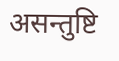असन्तुष्टि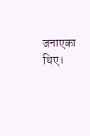जनाएका थिए।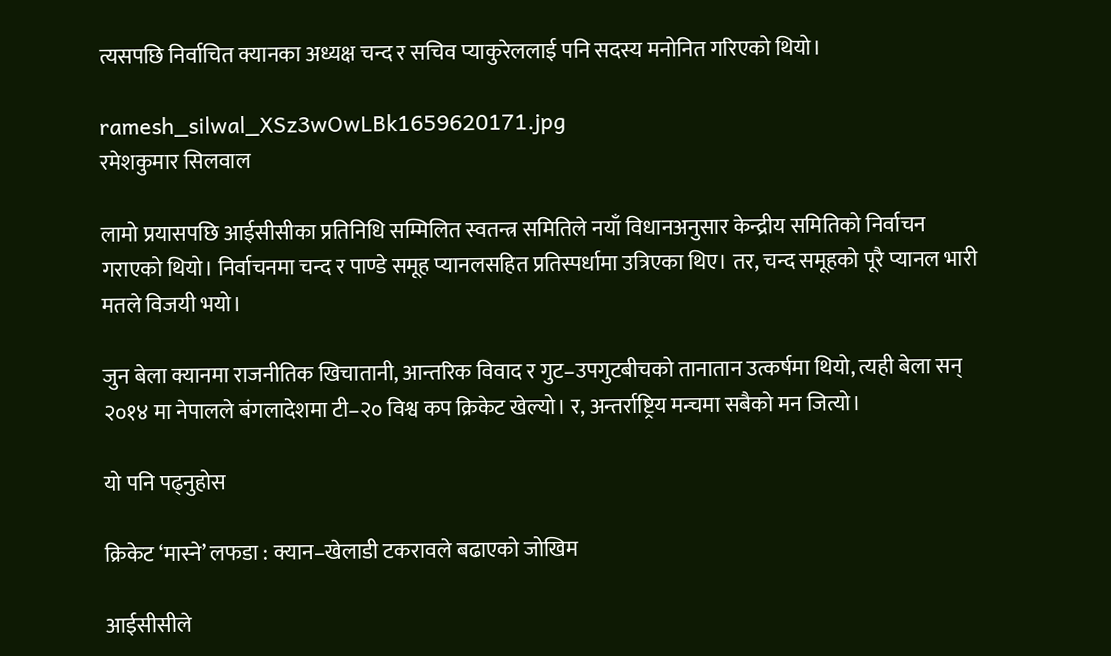त्यसपछि निर्वाचित क्यानका अध्यक्ष चन्द र सचिव प्याकुरेललाई पनि सदस्य मनोनित गरिएको थियो।

ramesh_silwal_XSz3wOwLBk1659620171.jpg
रमेशकुमार सिलवाल

लामो प्रयासपछि आईसीसीका प्रतिनिधि सम्मिलित स्वतन्त्र समितिले नयाँ विधानअनुसार केन्द्रीय समितिको निर्वाचन गराएको थियो। निर्वाचनमा चन्द र पाण्डे समूह प्यानलसहित प्रतिस्पर्धामा उत्रिएका थिए। तर, चन्द समूहको पूरै प्यानल भारी मतले विजयी भयो।

जुन बेला क्यानमा राजनीतिक खिचातानी, आन्तरिक विवाद र गुट–उपगुटबीचको तानातान उत्कर्षमा थियो, त्यही बेला सन् २०१४ मा नेपालले बंगलादेशमा टी–२० विश्व कप क्रिकेट खेल्यो। र, अन्तर्राष्ट्रिय मन्चमा सबैको मन जित्यो।

यो पनि पढ्नुहोस

क्रिकेट ‘मास्ने’ लफडा : क्यान–खेलाडी टकरावले बढाएको जोखिम

आईसीसीले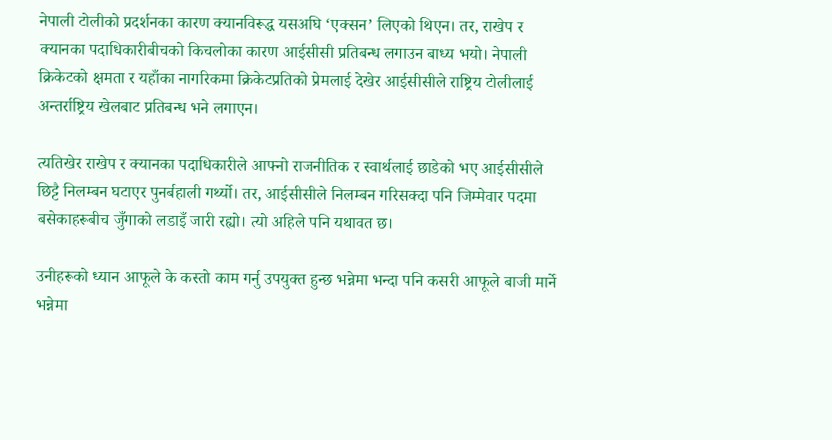नेपाली टोलीको प्रदर्शनका कारण क्यानविरूद्ध यसअघि ‘एक्सन’ लिएको थिएन। तर, राखेप र क्यानका पदाधिकारीबीचको किचलोका कारण आईसीसी प्रतिबन्ध लगाउन बाध्य भयो। नेपाली क्रिकेटको क्षमता र यहाँका नागरिकमा क्रिकेटप्रतिको प्रेमलाई देखेर आईसीसीले राष्ट्रिय टोलीलाई अन्तर्राष्ट्रिय खेलबाट प्रतिबन्ध भने लगाएन।

त्यतिखेर राखेप र क्यानका पदाधिकारीले आफ्नो राजनीतिक र स्वार्थलाई छाडेको भए आईसीसीले छिट्टै निलम्बन घटाएर पुनर्बहाली गर्थ्यो। तर, आईसीसीले निलम्बन गरिसक्दा पनि जिम्मेवार पदमा बसेकाहरूबीच जुँगाको लडाइँ जारी रह्यो। त्यो अहिले पनि यथावत छ।

उनीहरूको ध्यान आफूले के कस्तो काम गर्नु उपयुक्त हुन्छ भन्नेमा भन्दा पनि कसरी आफूले बाजी मार्ने भन्नेमा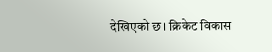देखिएको छ। क्रिकेट विकास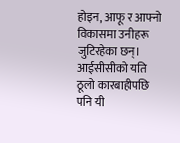होइन, आफू र आफ्नो विकासमा उनीहरू जुटिरहेका छन्। आईसीसीको यति ठूलो कारबाहीपछि पनि यी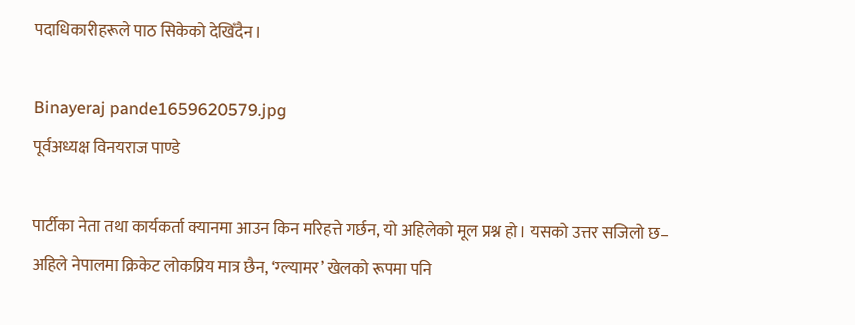पदाधिकारीहरूले पाठ सिकेको देखिँदैन।

Binayeraj pande1659620579.jpg
पूर्वअध्यक्ष विनयराज पाण्डे

पार्टीका नेता तथा कार्यकर्ता क्यानमा आउन किन मरिहत्ते गर्छन, यो अहिलेको मूल प्रश्न हो। यसको उत्तर सजिलो छ– अहिले नेपालमा क्रिकेट लोकप्रिय मात्र छैन, ‘ग्ल्यामर’ खेलको रूपमा पनि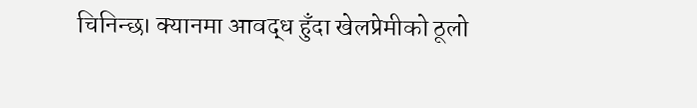चिनिन्छ। क्यानमा आवद्ध हुँदा खेलप्रेमीको ठूलो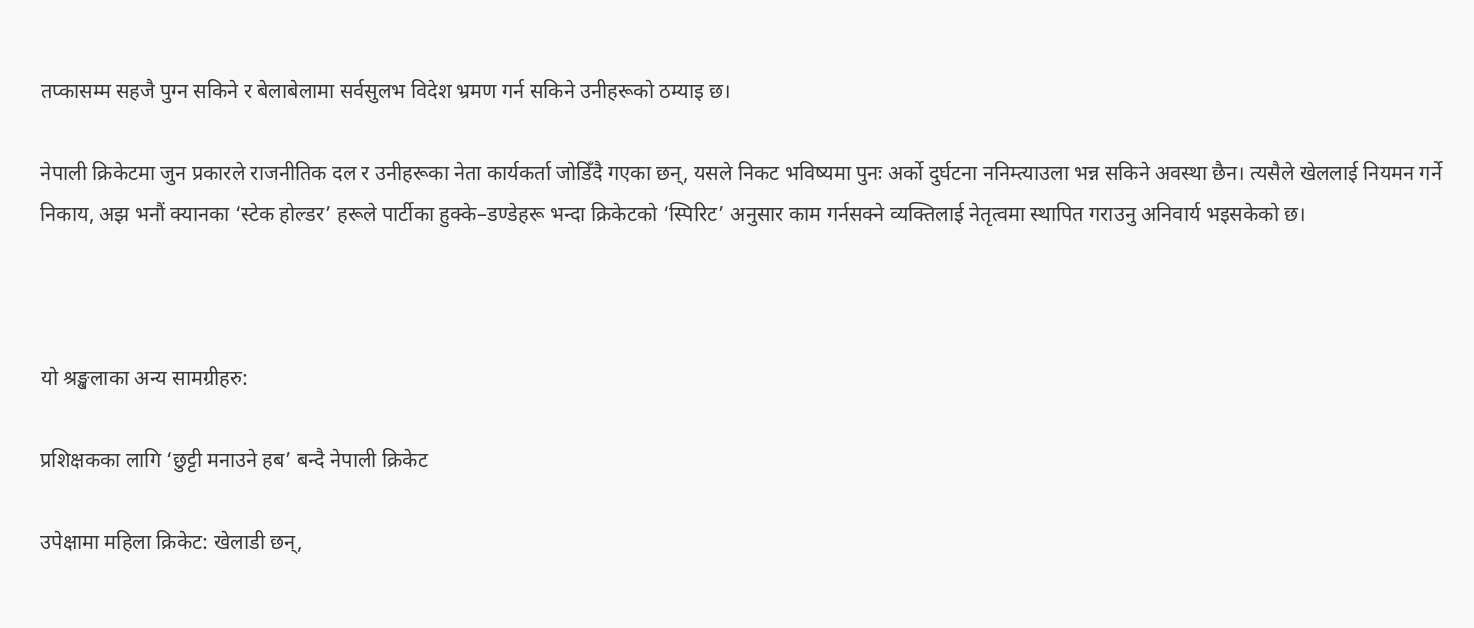तप्कासम्म सहजै पुग्न सकिने र बेलाबेलामा सर्वसुलभ विदेश भ्रमण गर्न सकिने उनीहरूको ठम्याइ छ।

नेपाली क्रिकेटमा जुन प्रकारले राजनीतिक दल र उनीहरूका नेता कार्यकर्ता जोडिँदै गएका छन्, यसले निकट भविष्यमा पुनः अर्को दुर्घटना ननिम्त्याउला भन्न सकिने अवस्था छैन। त्यसैले खेललाई नियमन गर्ने निकाय, अझ भनौं क्यानका ‘स्टेक होल्डर’ हरूले पार्टीका हुक्के–डण्डेहरू भन्दा क्रिकेटको ‘स्पिरिट’ अनुसार काम गर्नसक्ने व्यक्तिलाई नेतृत्वमा स्थापित गराउनु अनिवार्य भइसकेको छ।



यो श्रङ्खलाका अन्य सामग्रीहरु:

प्रशिक्षकका लागि ‘छुट्टी मनाउने हब’ बन्दै नेपाली क्रिकेट

उपेक्षामा महिला क्रिकेट: खेलाडी छन्,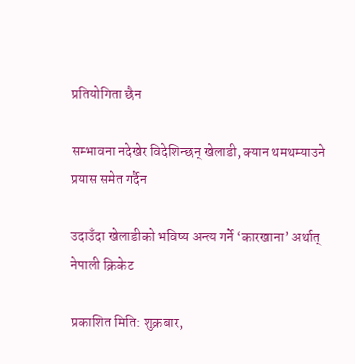प्रतियोगिता छैन

सम्भावना नदेखेर विदेशिन्छन् खेलाडी, क्यान थमथम्याउने प्रयास समेत गर्दैन

उदाउँदा खेलाडीको भविष्य अन्त्य गर्ने ‘कारखाना’ अर्थात् नेपाली क्रिकेट

प्रकाशित मिति: शुक्रबार,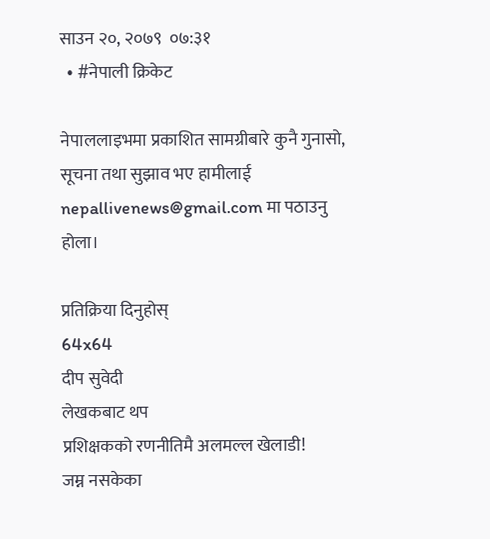साउन २०, २०७९  ०७:३१
  • #नेपाली क्रिकेट

नेपाललाइभमा प्रकाशित सामग्रीबारे कुनै गुनासो, सूचना तथा सुझाव भए हामीलाई nepallivenews@gmail.com मा पठाउनु होला।

प्रतिक्रिया दिनुहोस्
64x64
दीप सुवेदी
लेखकबाट थप
प्रशिक्षकको रणनीतिमै अलमल्ल खेलाडी!
जम्न नसकेका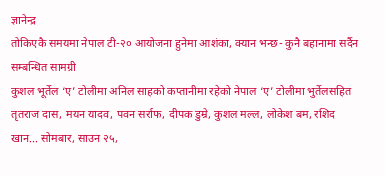ज्ञानेन्द्र
तोकिएकै समयमा नेपाल टी-२० आयोजना हुनेमा आशंका, क्यान भन्छ- कुनै बहानामा सर्दैन
सम्बन्धित सामग्री
कुशल भूर्तेल ‘ए’ टोलीमा अनिल साहको कप्तानीमा रहेको नेपाल ‘ए’ टोलीमा भुर्तेलसहित तृतराज दास, मयन यादव, पवन सर्राफ, दीपक डुम्रे, कुशल मल्ल, लोकेश बम, रशिद खान... सोमबार, साउन २५,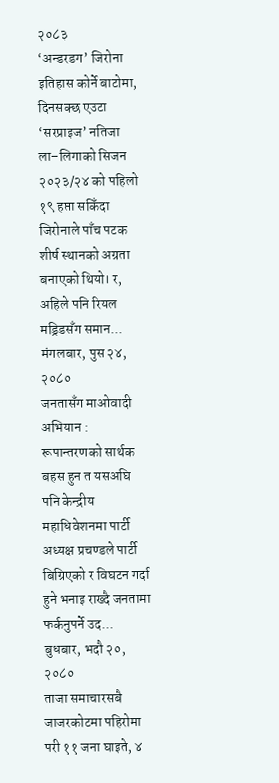२०८३
‘अन्डरडग’ जिरोना इतिहास कोर्ने बाटोमा, दिनसक्छ एउटा ‘सरप्राइज’ नतिजा ला–लिगाको सिजन २०२३/२४ को पहिलो १९ हप्ता सकिँदा जिरोनाले पाँच पटक शीर्ष स्थानको अग्रता बनाएको थियो। र, अहिले पनि रियल मड्रिडसँग समान... मंगलबार, पुस २४, २०८०
जनतासँग माओवादी अभियान : रूपान्तरणको सार्थक बहस हुन त यसअघि पनि केन्द्रीय महाधिवेशनमा पार्टी अध्यक्ष प्रचण्डले पार्टी बिग्रिएको र विघटन गर्दा हुने भनाइ राख्दै जनतामा फर्कनुपर्ने उद... बुधबार, भदौ २०, २०८०
ताजा समाचारसबै
जाजरकोटमा पहिरोमा परी ११ जना घाइते, ४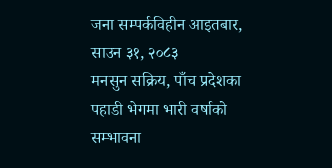जना सम्पर्कविहीन आइतबार, साउन ३१, २०८३
मनसुन सक्रिय, पाँच प्रदेशका पहाडी भेगमा भारी वर्षाको सम्भावना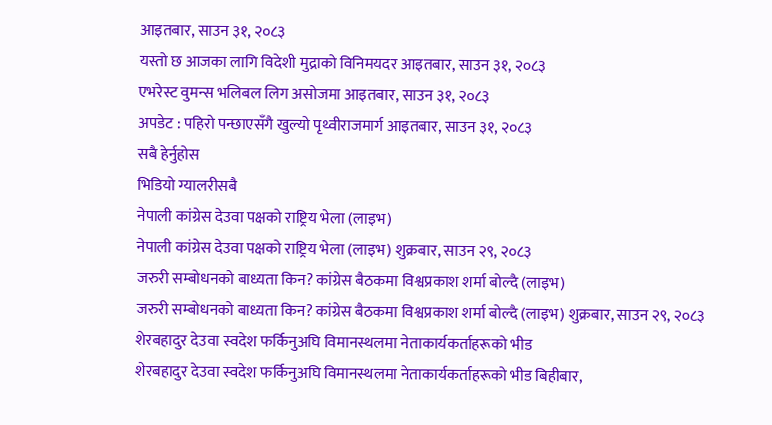आइतबार, साउन ३१, २०८३
यस्तो छ आजका लागि विदेशी मुद्राको विनिमयदर आइतबार, साउन ३१, २०८३
एभरेस्ट वुमन्स भलिबल लिग असोजमा आइतबार, साउन ३१, २०८३
अपडेट : पहिरो पन्छाएसँगै खुल्यो पृथ्वीराजमार्ग आइतबार, साउन ३१, २०८३
सबै हेर्नुहोस
भिडियो ग्यालरीसबै
नेपाली कांग्रेस देउवा पक्षको राष्ट्रिय भेला (लाइभ)
नेपाली कांग्रेस देउवा पक्षको राष्ट्रिय भेला (लाइभ) शुक्रबार, साउन २९, २०८३
जरुरी सम्बोधनको बाध्यता किन? कांग्रेस बैठकमा विश्वप्रकाश शर्मा बोल्दै (लाइभ)
जरुरी सम्बोधनको बाध्यता किन? कांग्रेस बैठकमा विश्वप्रकाश शर्मा बोल्दै (लाइभ) शुक्रबार, साउन २९, २०८३
शेरबहादुर देउवा स्वदेश फर्किनुअघि विमानस्थलमा नेताकार्यकर्ताहरूको भीड
शेरबहादुर देउवा स्वदेश फर्किनुअघि विमानस्थलमा नेताकार्यकर्ताहरूको भीड बिहीबार,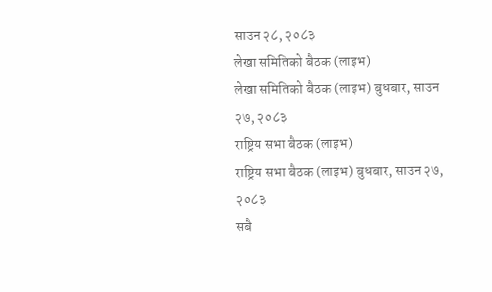साउन २८, २०८३
लेखा समितिको बैठक (लाइभ)
लेखा समितिको बैठक (लाइभ) बुधबार, साउन २७, २०८३
राष्ट्रिय सभा बैठक (लाइभ)
राष्ट्रिय सभा बैठक (लाइभ) बुधबार, साउन २७, २०८३
सबै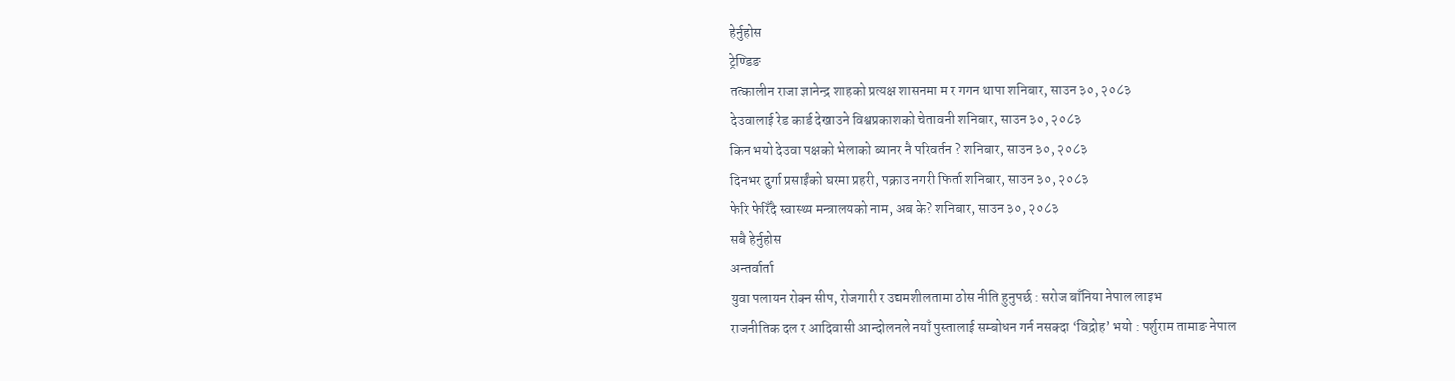हेर्नुहोस
ट्रेण्डिङ
तत्कालीन राजा ज्ञानेन्द्र शाहको प्रत्यक्ष शासनमा म र गगन थापा शनिबार, साउन ३०, २०८३
देउवालाई रेड कार्ड देखाउने विश्वप्रकाशको चेतावनी शनिबार, साउन ३०, २०८३
किन भयो देउवा पक्षको भेलाको ब्यानर नै परिवर्तन ? शनिबार, साउन ३०, २०८३
दिनभर दुर्गा प्रसाईंको घरमा प्रहरी, पक्राउ नगरी फिर्ता शनिबार, साउन ३०, २०८३
फेरि फेरिँदै स्वास्थ्य मन्त्रालयको नाम, अब के? शनिबार, साउन ३०, २०८३
सबै हेर्नुहोस
अन्तर्वार्ता
युवा पलायन रोक्न सीप, रोजगारी र उद्यमशीलतामा ठोस नीति हुनुपर्छ : सरोज बाँनिया नेपाल लाइभ
राजनीतिक दल र आदिवासी आन्दोलनले नयाँ पुस्तालाई सम्बोधन गर्न नसक्दा ‘विद्रोह’ भयो : पर्शुराम तामाङ नेपाल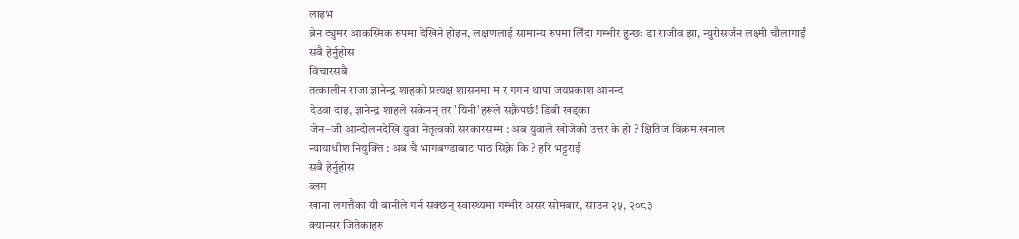लाइभ
ब्रेन ट्युमर आकस्मिक रुपमा देखिने होइन, लक्षणलाई सामान्य रुपमा लिँदा गम्भीर हुन्छः डा राजीव झा, न्युरोसर्जन लक्ष्मी चौलागाईं
सबै हेर्नुहोस
विचारसबै
तत्कालीन राजा ज्ञानेन्द्र शाहको प्रत्यक्ष शासनमा म र गगन थापा जयप्रकाश आनन्द
देउवा दाइ, ज्ञानेन्द्र शाहले सकेनन् तर 'यिनी'हरूले सक्नैपर्छ! डिबी खड्का
जेन–जी आन्दोलनदेखि युवा नेतृत्वको सरकारसम्म : अब युवाले खोजेको उत्तर के हो ? क्षितिज विक्रम खनाल
न्यायाधीश नियुक्ति : अब चै भागबण्डाबाट पाठ सिक्ने कि ? हरि भट्टराई
सबै हेर्नुहोस
ब्लग
खाना लगत्तैका यी बानीले गर्न सक्छन् स्वास्थ्यमा गम्भीर असर सोमबार, साउन २५, २०८३
क्यान्सर जितेकाहरु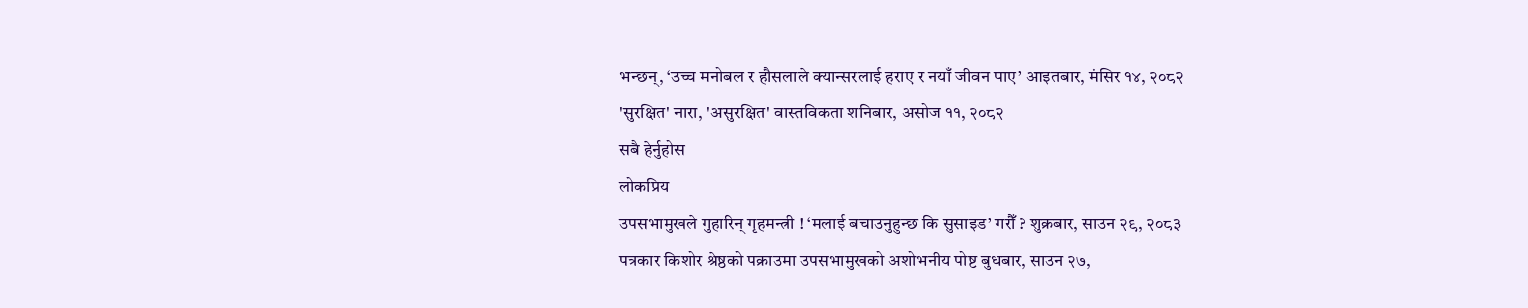भन्छन्, ‘उच्च मनोबल र हौसलाले क्यान्सरलाई हराए र नयाँ जीवन पाए’ आइतबार, मंसिर १४, २०८२
'सुरक्षित' नारा, 'असुरक्षित' वास्तविकता शनिबार, असोज ११, २०८२
सबै हेर्नुहोस
लोकप्रिय
उपसभामुखले गुहारिन् गृहमन्त्री ! ‘मलाई बचाउनुहुन्छ कि सुसाइड’ गरौँ ? शुक्रबार, साउन २९, २०८३
पत्रकार किशोर श्रेष्ठको पक्राउमा उपसभामुखको अशोभनीय पोष्ट बुधबार, साउन २७,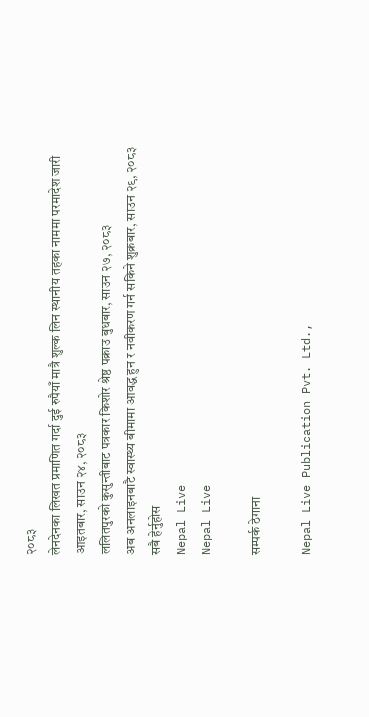२०८३
लेनदेनका लिखत प्रमाणित गर्दा दुई रुपैयाँ मात्रै शुल्क लिन स्थानीय तहका नाममा परमादेश जारी आइतबार, साउन २४, २०८३
ललितपुरको कुसुन्तीबाट पत्रकार किशोर श्रेष्ठ पक्राउ बुधबार, साउन २७, २०८३
अब अनलाइनबाटै स्वास्थ्य बीमामा आवद्ध हुन र नवीकरण गर्न सकिने शुक्रबार, साउन २९, २०८३
सबै हेर्नुहोस
Nepal Live
Nepal Live

सम्पर्क ठेगाना

Nepal Live Publication Pvt. Ltd.,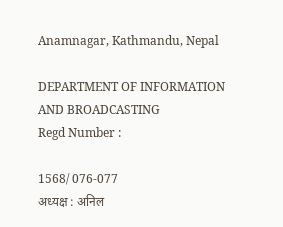Anamnagar, Kathmandu, Nepal

DEPARTMENT OF INFORMATION
AND BROADCASTING
Regd Number :

1568/ 076-077
अध्यक्ष : अनिल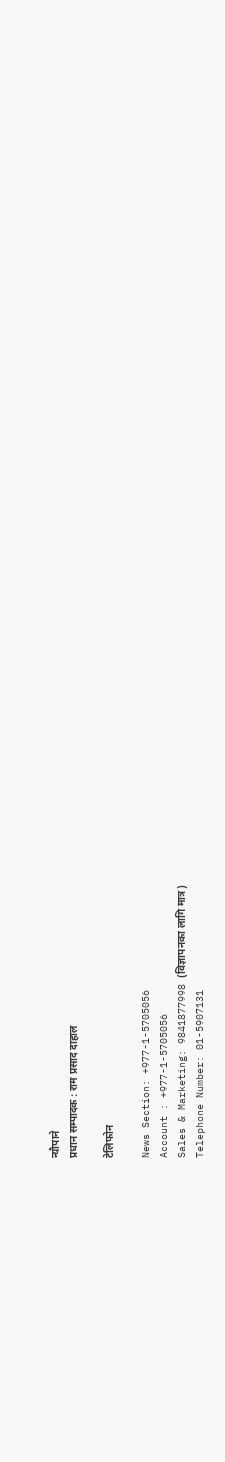न्यौपाने
प्रधान सम्पादक : राम प्रसाद दाहाल

टेलिफोन

News Section: +977-1-5705056
Account : +977-1-5705056
Sales & Marketing: 9841877998 (विज्ञापनका लागि मात्र)
Telephone Number: 01-5907131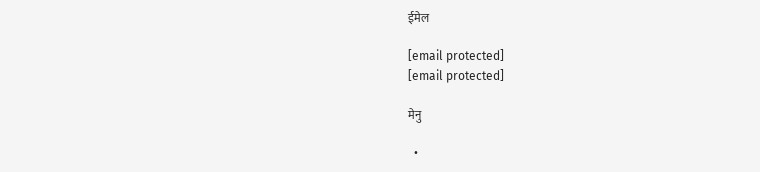ईमेल

[email protected]
[email protected]

मेनु

  •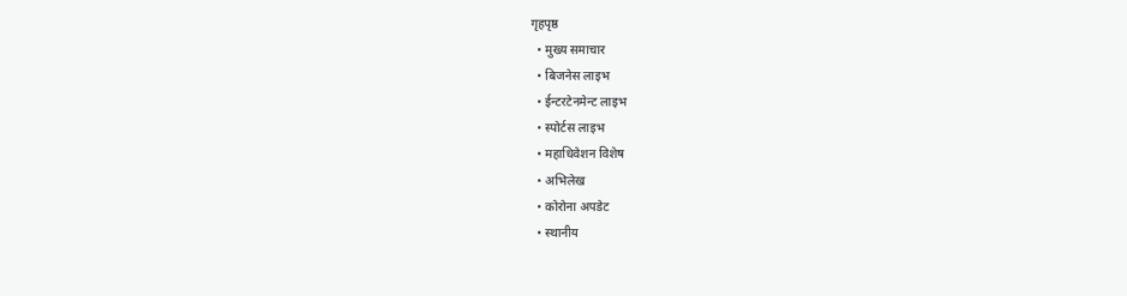गृहपृष्ठ
  • मुख्य समाचार
  • बिजनेस लाइभ
  • ईन्टरटेनमेन्ट लाइभ
  • स्पोर्टस लाइभ
  • महाधिवेशन विशेष
  • अभिलेख
  • कोरोना अपडेट
  • स्थानीय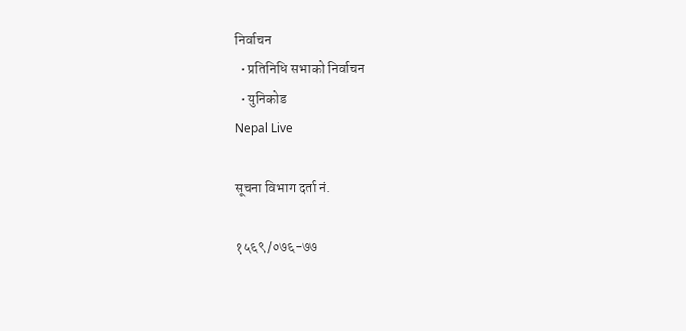निर्वाचन
  • प्रतिनिधि सभाको निर्वाचन
  • युनिकोड
Nepal Live

सूचना विभाग दर्ता नं.

१५६९/०७६-७७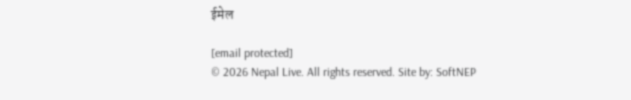ईमेल

[email protected]
© 2026 Nepal Live. All rights reserved. Site by: SoftNEP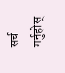सर्च गर्नुहोस्